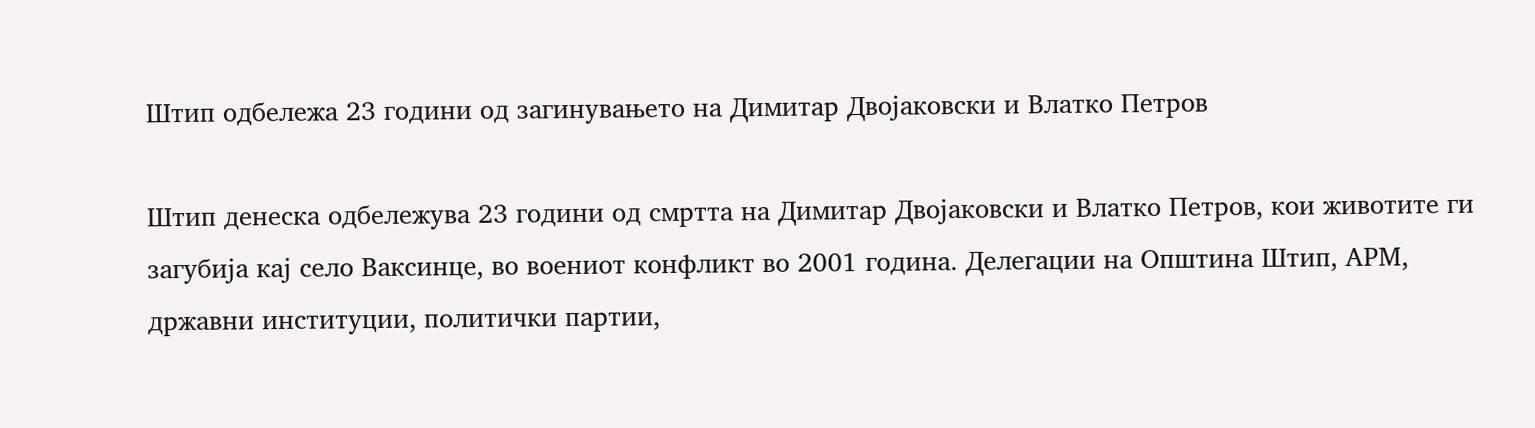Штип одбележа 23 години од загинувањето на Димитар Двојаковски и Влатко Петров

Штип денеска одбележува 23 години од смртта на Димитар Двојаковски и Влатко Петров, кои животите ги загубија кај село Ваксинце, во воениот конфликт во 2001 година. Делегации на Општина Штип, АРМ, државни институции, политички партии,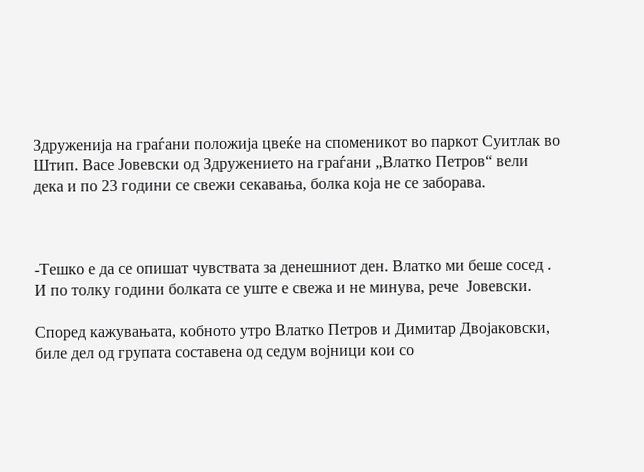Здруженија на граѓани положија цвеќе на споменикот во паркот Суитлак во Штип. Васе Јовевски од Здружението на граѓани „Влатко Петров“ вели дека и по 23 години се свежи секавања, болка која не се заборава.



-Тешко е да се опишат чувствата за денешниот ден. Влатко ми беше сосед . И по толку години болката се уште е свежа и не минува, рече  Јовевски.

Според кажувањата, кобното утро Влатко Петров и Димитар Двојаковски, биле дел од групата составена од седум војници кои со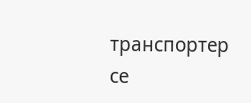транспортер се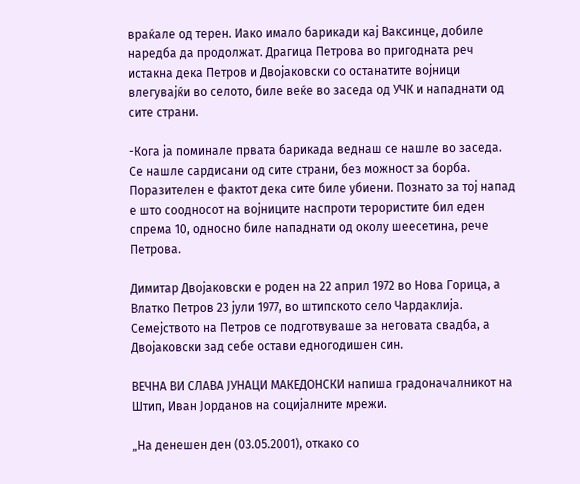враќале од терен. Иако имало барикади кај Ваксинце, добиле наредба да продолжат. Драгица Петрова во пригодната реч истакна дека Петров и Двојаковски со останатите војници влегувајќи во селото, биле веќе во заседа од УЧК и нападнати од сите страни.

-Кога ја поминале првата барикада веднаш се нашле во заседа. Се нашле сардисани од сите страни, без можност за борба. Поразителен е фактот дека сите биле убиени. Познато за тој напад е што соодносот на војниците наспроти терористите бил еден спрема 10, односно биле нападнати од околу шеесетина, рече Петрова.

Димитар Двојаковски е роден на 22 април 1972 во Нова Горица, а Влатко Петров 23 јули 1977, во штипското село Чардаклија. Семејството на Петров се подготвуваше за неговата свадба, а Двојаковски зад себе остави едногодишен син.

ВЕЧНА ВИ СЛАВА ЈУНАЦИ МАКЕДОНСКИ напиша градоначалникот на Штип, Иван Јорданов на социјалните мрежи.

„На денешен ден (03.05.2001), откако со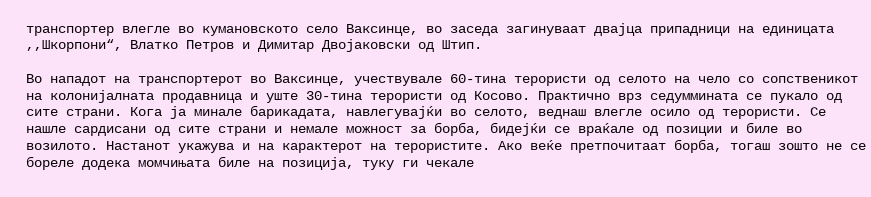транспортер влегле во кумановското село Ваксинце, во заседа загинуваат двајца припадници на единицата ,,Шкорпони“, Влатко Петров и Димитар Двојаковски од Штип.

Во нападот на транспортерот во Ваксинце, учествувале 60-тина терористи од селото на чело со сопственикот на колонијалната продавница и уште 30-тина терористи од Косово. Практично врз седуммината се пукало од сите страни. Кога ја минале барикадата, навлегувајќи во селото, веднаш влегле осило од терористи. Се нашле сардисани од сите страни и немале можност за борба, бидејќи се враќале од позиции и биле во возилото. Настанот укажува и на карактерот на терористите. Ако веќе претпочитаат борба, тогаш зошто не се бореле додека момчињата биле на позиција, туку ги чекале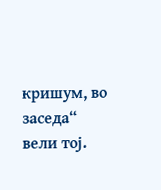кришум, во заседа“ вели тој.